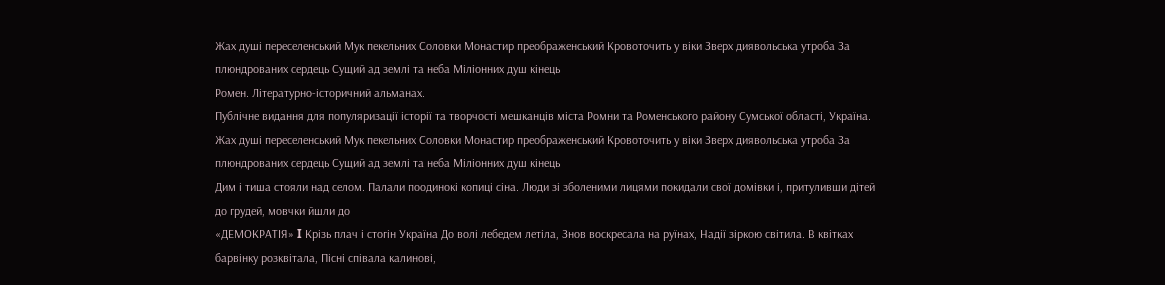Жах душі переселенський Мук пекельних Соловки Монастир преображенський Кровоточить у віки Зверх диявольська утроба За плюндрованих сердець Сущий ад землі та неба Міліонних душ кінець
Ромен. Літературно-історичний альманах.
Публічне видання для популяризації історії та творчості мешканців міста Ромни та Роменського району Сумської області, Україна.
Жах душі переселенський Мук пекельних Соловки Монастир преображенський Кровоточить у віки Зверх диявольська утроба За плюндрованих сердець Сущий ад землі та неба Міліонних душ кінець
Дим і тиша стояли над селом. Палали поодинокі копиці сіна. Люди зі зболеними лицями покидали свої домівки і, притуливши дітей до грудей, мовчки йшли до
«ДЕМОКРАТІЯ» I Крізь плач і стогін Україна До волі лебедем летіла, Знов воскресала на руїнах, Надії зіркою світила. В квітках барвінку розквітала, Пісні співала калинові,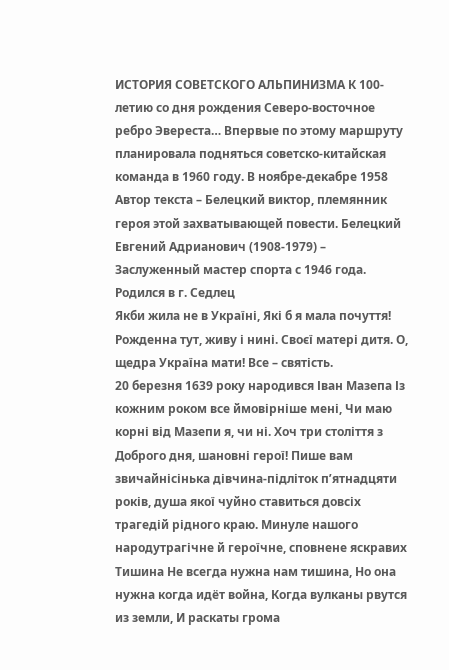ИСТОРИЯ СОВЕТСКОГО АЛЬПИНИЗМА К 100-летию со дня рождения Северо-восточное ребро Эвереста… Впервые по этому маршруту планировала подняться советско-китайская команда в 1960 году. В ноябре-декабре 1958
Автор текста – Белецкий виктор, племянник героя этой захватывающей повести. Белецкий Евгений Адрианович (1908-1979) – Заслуженный мастер спорта с 1946 года. Родился в г. Седлец
Якби жила не в Україні, Які б я мала почуття! Рожденна тут, живу і нині. Своєї матері дитя. О, щедра Україна мати! Все – святість.
20 березня 1639 року народився Іван Мазепа Із кожним роком все ймовірніше мені, Чи маю корні від Мазепи я, чи ні. Хоч три століття з
Доброго дня, шановні герої! Пише вам звичайнісінька дівчина-підліток п’ятнадцяти років, душа якої чуйно ставиться довсіх трагедій рідного краю. Минуле нашого народутрагічне й героїчне, сповнене яскравих
Тишина Не всегда нужна нам тишина, Но она нужна когда идёт война, Когда вулканы рвутся из земли, И раскаты грома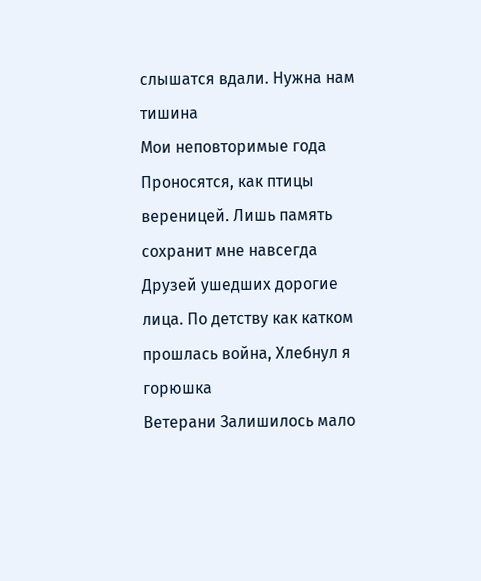слышатся вдали. Нужна нам тишина
Мои неповторимые года Проносятся, как птицы вереницей. Лишь память сохранит мне навсегда Друзей ушедших дорогие лица. По детству как катком прошлась война, Хлебнул я горюшка
Ветерани Залишилось мало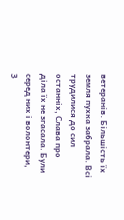ветеранів. Більшість їх земля пухка забрала. Всі трудилися до сил останніх, Слава про діла їх не згасала. Були серед них і волонтери,
З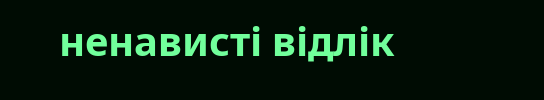ненависті відлік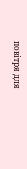повітря для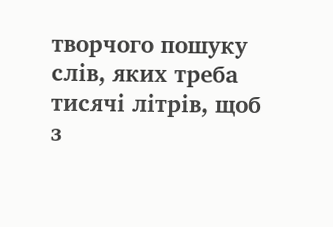творчого пошуку слів, яких треба тисячі літрів, щоб з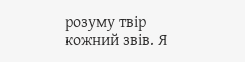розуму твір кожний звів. Я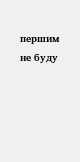першим не буду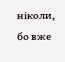ніколи, бо вже